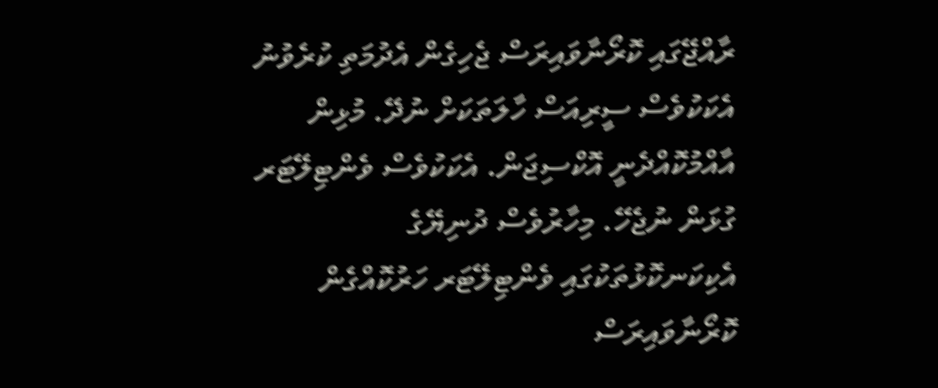ރާއްޖޭގައި ކޮރޯނާވައިރަސް ޖެހިގެން އެދުމަތި ކުރެވުނު އެކަކުވެސް ސީރިއަސް ހާލަތަކަށް ނުދޭ. މުޅިން އާއްމުކޮއްދެނީ އޮކްސިޖަން. އެކަކުވެސް ވެންޓިލޭޓަރ ގުޅަން ނުޖެހޭ. މިހާރުވެސް ދުނިޔޭގެ އެކިކަނކޮޅުތަކުގައި ވެންޓިލޭޓަރ ހަރުކޮއްގެން ކޮރޯނާވައިރަސް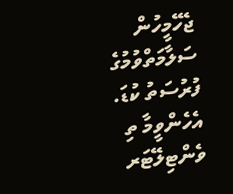ޖެހޭމީހުން ސަލާމަތްވުމުގެ ފުރުސަތު ކުޑަ. އެހެންވީމާ ތި ވެންޓިލޭޓަރ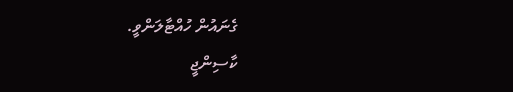ގެނައުން ހުއްޓާލަންވީ.
ކާސިންޖީ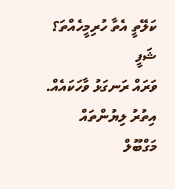ކަލޭތީ އެތާ ހުރިމީހެއްތަ؟
ޝަފީ
ވަރައް ރަނގަޅު ވާހަކައެއް.
އިތުރު ލިޔުންތައް
މަގްބޫލް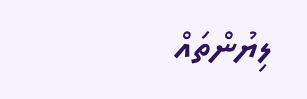ލިޔުންތައް